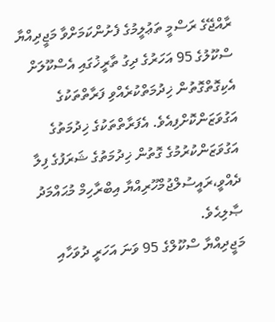ރާއްޖޭގެ ރަސްމީ ތަޢުލީމުގެ ފެށުންކަމަށްވާ މަޖީދިއްޔާ ސްކޫލުގެ 95 އަހަރުގެ ދިގު ތާރީޚުގައި އެސްކޫލަށް އެކިގޮތްގޮތުން ޚިދުމަތްކުރެއްވި ފަރާތްތަކުގެ އަގުވަޒަންކޮށްފިއެވެ. އެފަރާތްތަކުގެ ޚިދުމަތުގެ އަގުވަޒަންކުރުމުގެ ގޮތުން ޚިދުމަތުގެ ޝަރަފުގެ ފިލާ ދެއްވީ،ރައީސުލްޖުމްހޫރިއްޔާ އިބްރާހިމް މުޙައްމަދު ޞާލިޙެވެ.
މަޖީދިއްޔާ ސްކޫލްގެ 95 ވަނަ އަހަރީ ދުވަހާއި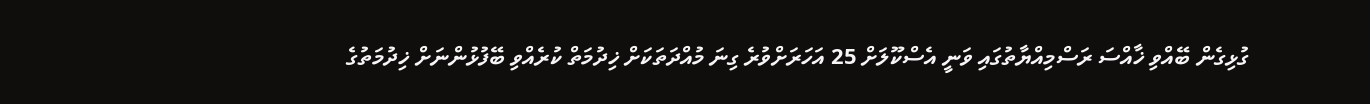ގުޅިގެން ބޭއްވި ޚާއްސަ ރަސްމިއްޔާތުގައި ވަނީ އެސްކޫލަށް 25 އަހަރަށްވުރެ ގިނަ މުއްދަތަކަށް ޚިދުމަތް ކުރެއްވި ބޭފުޅުންނަށް ޚިދުމަތުގެ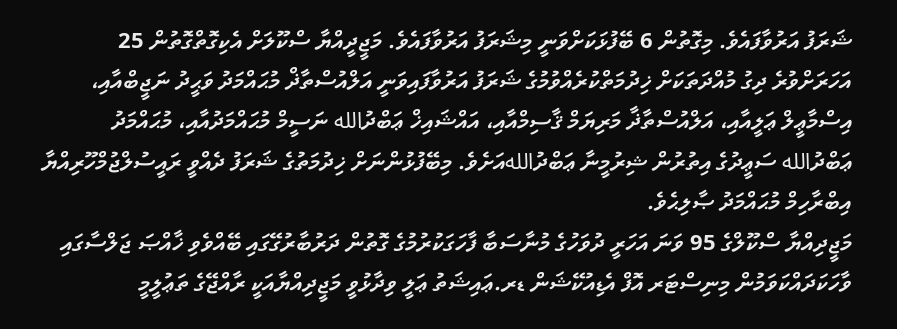ޝަރަފު އަރުވާފައެވެ. މިގޮތުން 6 ބޭފުޅަކަށްވަނީ މިޝަރަފު އަރުވާފައެވެ. މަޖީދީއްޔާ ސްކޫލަށް އެކިގޮތްގޮތުން 25 އަހަރަށްވުރެ ދިގު މުއްދަތަކަށް ޚިދުމަތްކުރެއްވުމުގެ ޝަރަފު އަރުވާފައިވަނީ އަލްއުސްތާޛް މުޙައްމަދު ވަޙީދު ނަޖީބްއާއި، އިސްމާޢީލް ޢަލީއާއި، އަލްއުސްތާޛާ މަރިޔަމް ޤާސިމްއާއި، އައްޝައިޚް ޢަބްދުالله ނަސީމް މުޙައްމަދުއާއި، މުޙައްމަދު ޢަބްދުالله ސަޢީދުގެ އިތުރުން ޝިރުމީނާ ޢަބްދުاللهއަށެވެ. މިބޭފުޅުންނަށް ޚިދުމަތުގެ ޝަރަފު ދެއްވީ ރައީސުލްޖުމްހޫރިއްޔާ އިބްރާހިމް މުޙައްމަދު ޞާލިޙެވެ.
މަޖީދިއްޔާ ސްކޫލްގެ 95 ވަނަ އަހަރީ ދުވަހުގެ މުނާސަބާ ފާހަގަކުރުމުގެ ގޮތުން ދަރުބާރުގޭގައި ބޭއްވެވި ޚާއްޞަ ޖަލްސާގައި ވާހަކަދައްކަވަމުން މިނިސްޓަރ އޮފް އެޑިއުކޭޝަން ޑރ.ޢައިޝަތު ޢަލީ ވިދާޅުވީ މަޖީދިއްޔާއަކީ ރާއްޖޭގެ ތަޢުލީމީ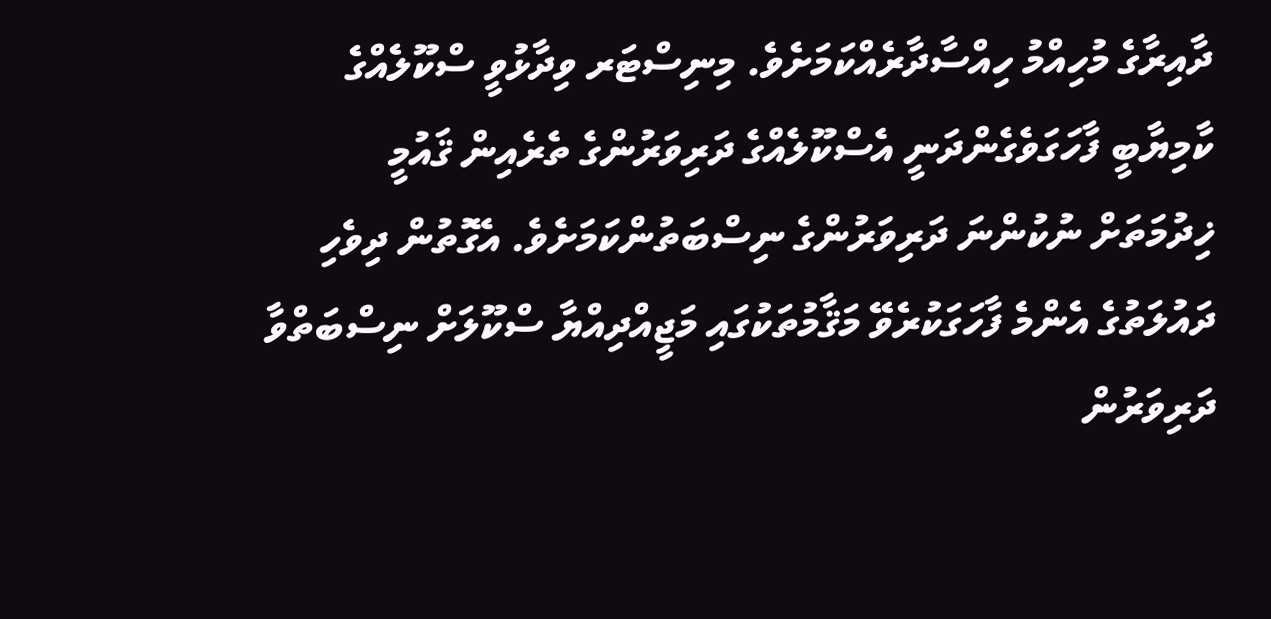ދާއިރާގެ މުހިއްމު ހިއްސާދާރެއްކަމަށެވެ. މިނިސްޓަރ ވިދާޅުވީ ސްކޫލެއްގެ ކާމިޔާބީ ފާހަގަވެގެންދަނީ އެސްކޫލެއްގެ ދަރިވަރުންގެ ތެރެއިން ޤައުމީ ޚިދުމަތަށް ނުކުންނަ ދަރިވަރުންގެ ނިސްބަތުންކަމަށެވެ. އެގޮތުން ދިވެހި ދައުލަތުގެ އެންމެ ފާހަގަކުރެވޭ މަޤާމުތަކުގައި މަޖީއްދިއްޔާ ސްކޫލަށް ނިސްބަތްވާ ދަރިވަރުން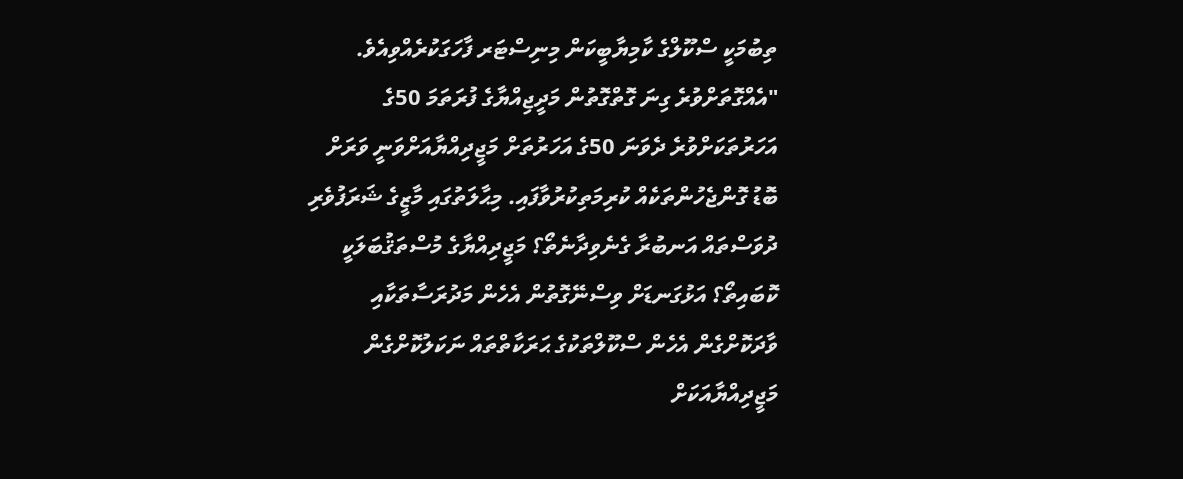ތިބުމަކީ ސްކޫލްގެ ކާމިޔާބީކަން މިނިސްޓަރ ފާހަގަކުރެއްވިއެވެ.
"އެއްގޮތަށްވުރެ ގިނަ ގޮތްގޮތުން މަދީޖިއްޔާގެ ފުރަތަމަ 50ގެ އަހަރުތަކަށްވުރެ ދެވަނަ 50ގެ އަހަރުތަށް މަޖީދިއްޔާއަށްވަނީ ވަރަށް ބޮޑު ގޮންޖެހުންތަކެއް ކުރިމަތިކުރުވާފައި. މިޙާލަތުގައި މާޒީގެ ޝަރަފުވެރި ދުވަސްތައް އަނބުރާ ގެނެވިދާނެތޯ؟ މަޖީދިއްޔާގެ މުސްތަޤުބަލަކީ ކޮބައިތޯ؟ އަޅުގަނޑަށް ވިސްނޭގޮތުން އެހެން މަދުރަސާތަކާއި ވާދަކޮށްގެން އެހެން ސްކޫލްތަކުގެ ޙަރަކާތްތައް ނަކަލުކޮށްގެން މަޖީދިއްޔާއަކަށް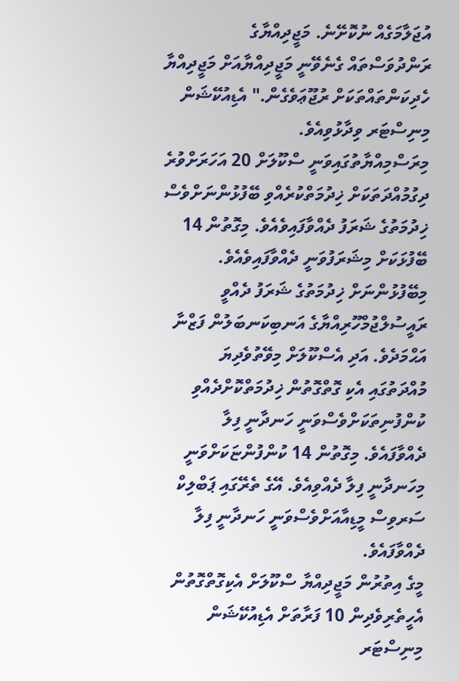އުޖަލާމަގެއް ނުކޮށޭނެ. މަޖީދިއްޔާގެ ރަންދުވަސްތައް ގެނެވޭނީ މަޖީދިއްޔާއަށް މަޖީދިއްޔާ ހެދިކަންތައްތަކަށް ރުޖޫޢަވެގެން." އެޑިއުކޭޝަން މިނިސްޓަރ ވިދާޅުވިއެވެ.
މިރަސްމިއްޔާތުގައިވަނީ ސްކޫލަށް 20 އަހަރަށްވުރެ ދިގުމުއްދަތަކަށް ޚިދުމަތްކުރެއްވި ބޭފުޅުންނަށްވެސް ޚިދުމަތުގެ ޝަރަފު ދެއްވާފައިވެއެވެ. މިގޮތުން 14 ބޭފުޅަކަށް މިޝަރަފުވަނީ ދެއްވާފައިވެއެވެ. މިބޭފުޅުންނަށް ޚިދުމަތުގެ ޝަރަފު ދެއްވީ ރައީސުލްޖުމްހޫރިއްޔާގެ އަނބިކަނބަލުން ފަޒްނާ އަޙްމަދެވެ. އަދި އެސްކޫލަށް މިވޭތުވެދިޔަ މުއްދަތުގައި އެކި ގޮތްގޮތުން ޚިދުމަތްކޮށްދެއްވި ކުންފުނިތަކަށްވެސްވަނީ ހަނދާނީ ފިލާ ދެއްވާފައެވެ. މިގޮތުން 14 ކުންފުންޏަކަށްވަނީ މިހަނދާނީ ފިލާ ދެއްވިއެވެ. އޭގެ ތެރޭގައި ޕަބްލިކް ސަރވިސް މީޑިއާއަށްވެސްވަނީ ހަނދާނީ ފިލާ ދެއްވާފައެވެ.
މީގެ އިތުރުން މަޖީދިއްޔާ ސްކޫލަށް އެކިގޮތްގޮތުން އެހީތެރިވެދިން 10 ފަރާތަށް އެޑިއުކޭޝަން މިނިސްޓަރ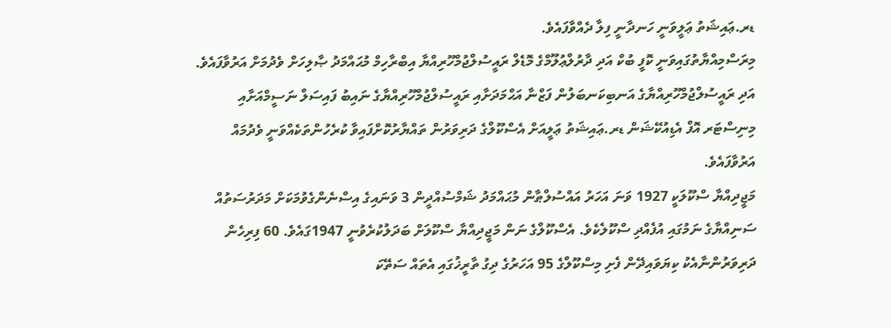ޑރ.ޢައިޝަތު ޢަލީވަނީ ހަނދާނީ ފިލާ ދެއްވާފައެވެ.
މިރަސްމިއްޔާތުގައިވަނީ ކޮފީ ބުކް އަދި ދާރުލްޢުލޫމްގެ މޮޑެލް ރައީސުލްޖުމްހޫރިއްޔާ އިބްރާހިމް މުޙައްމަދު ޞާލިހަށް ވެދުމަށް އަރުވާފައެވެ. އަދި ރައީސުލްޖުމްހޫރިއްޔާގެ އަނބިކަނބަލުން ފަޒްނާ އަޙްމަދަށާއި ރައީސުލްޖުމްހޫރިއްޔާގެ ނައިބު ފައިސަލް ނަސީމްއަށާއި މިނިސްޓަރ އޮފް އެޑިއުކޭޝަން ޑރ.ޢައިޝަތު ޢަލީއަށް އެސްކޫލްގެ ދަރިވަރުން ތައްޔާރުކޮށްފައިވާ ކުރެހުންތަކެއްވަނީ ވެދުމައް އަރުވާފައެވެ.
މަޖީދިއްޔާ ސްކޫލަކީ 1927 ވަނަ އަހަރު އައްސުލްޠާން މުޙައްމަދު ޝަމްސުއްދީން 3 ވަނައިގެ އިސްނެންގެވުމަކަށް މަދަރުސަތުއް ސަނިއްޔާގެ ނަމުގައި އުފެއްދި ސްކޫލެކެވެ. އެސްކޫލްގެ ނަން މަޖީދިއްޔާ ސްކޫލަށް ބަދަލުކުރެވުނީ 1947ގައެވެ. 60 ފިރިހެން ދަރިވަރުންނާއެކު ކިޔަވައިދޭން ފެށި މިސްކޫލްގެ 95 އަހަރުގެ ދިގު ތާރީޚުގައި އެތައް ސަތޭކަ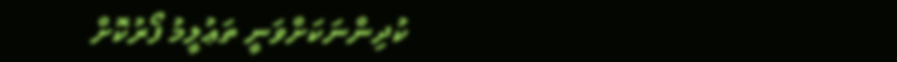ކުދިންނަކަށްވަނީ ތަޢުލީމު ފޯރުކޮށް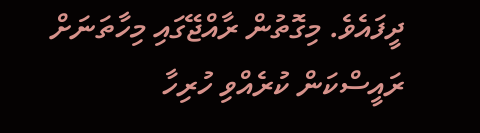ދީފައެވެ. މިގޮތުން ރާއްޖޭގައި މިހާތަނަށް ރައީސްކަން ކުރެއްވި ހުރިހާ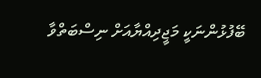ބޭފުޅުންނަކީ މަޖީދިއްޔާއަށް ނިސްބަތްވާ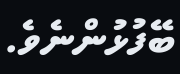ބޭފުޅުންނެވެ.